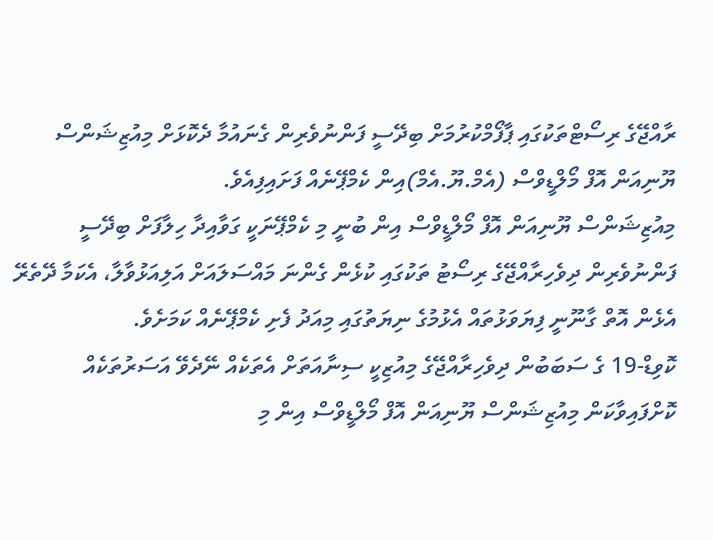ރާއްޖޭގެ ރިސޯޓްތަކުގައި ޕާފޯމްކުރުމަށް ބިދޭސީ ފަންނުވެރިން ގެނައުމާ ދެކޮޅަށް މިއުޒިޝަންސް ޔޫނިއަން އޮފް މޯލްޑީވްސް (އެމް.ޔޫ.އެމް)އިން ކެމްޕޭނެއް ފަށައިފިއެވެ.
މިއުޒިޝަންސް ޔޫނިއަން އޮފް މޯލްޑީވްސް އިން ބުނީ މި ކެމްޕޭނަކީ ގަވާއިދާ ހިލާފަށް ބިދޭސީ ފަންނުވެރިން ދިވެހިރާއްޖޭގެ ރިސޯޓު ތަކުގައި ކުޅެން ގެންނަ މައްސަލައަށް އަލިއަޅުވާލާ، އެކަމާ ދޭތެރޭ އެޅެން އޮތް ގާނޫނީ ފިޔަވަޅުތައް އެޅުމުގެ ނިޔަތުގައި މިއަދު ފެށި ކެމްޕޭނެއް ކަމަށެވެ.
ކޮވިޑް-19 ގެ ސަބަބުން ދިވެހިރާއްޖޭގެ މިއުޒިކީ ސިނާއަތަށް އެތަކެއް ނޭދެވޭ އަސަރުތަކެއް ކޮށްފައިވާކަން މިއުޒިޝަންސް ޔޫނިއަން އޮފް މޯލްޑީވްސް އިން މި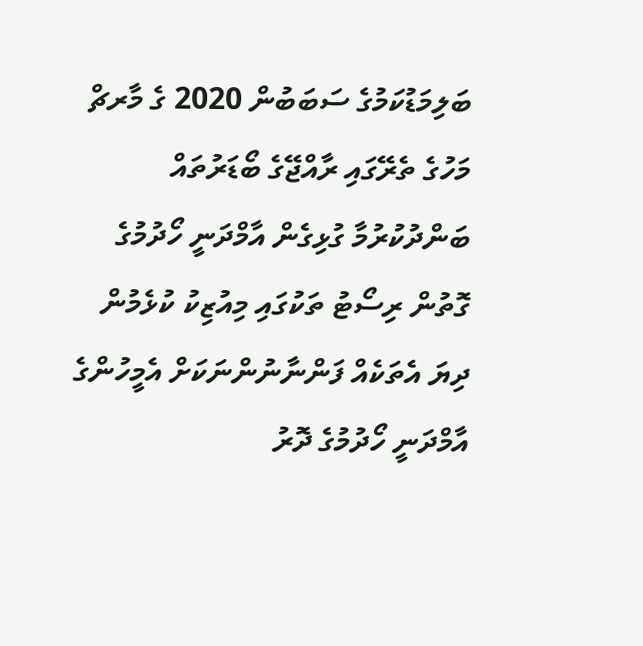ބަލިމަޑުކަމުގެ ސަބަބުން 2020 ގެ މާރޗް މަހުގެ ތެރޭގައި ރާއްޖޭގެ ބޯޑަރުތައް ބަންދުކުރުމާ ގުޅިގެން އާމްދަނީ ހޯދުމުގެ ގޮތުން ރިސޯޓު ތަކުގައި މިއުޒިކު ކުޅެމުން ދިޔަ އެތަކެއް ފަންނާނުންނަކަށް އެމީހުންގެ އާމްދަނީ ހޯދުމުގެ ދޮރު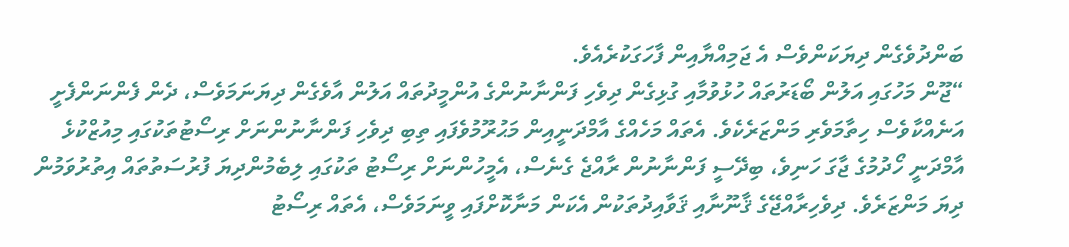ބަންދުވެގެން ދިޔަކަންވެސް އެ ޖަމިއްޔާއިން ފާހަގަކުރެއެވެ.
“ޖޫން މަހުގައި އަލުން ބޯޑަރުތައް ހުޅުވުމާއި ގުޅިގެން ދިވެހި ފަންނާނުންގެ އުންމީދުތައް އަލުން އާވެގެން ދިޔަނަމަވެސް، ދެން ފެންނަންފެށީ އަނެއްކާވެސް ހިތާމަވެރި މަންޒަރެކެވެ. އެތައް މަހެއްގެ އާމްދަނީއިން މަޙުރޫމުވެފައި ތިބި ދިވެހި ފަންނާނުންނަށް ރިސޯޓުތަކުގައި މިއުޒްކުޅެ އާމްދަނީ ހޯދުމުގެ ޖާގަ ހަނިވެ، ބިދޭސީ ފަންނާނުން ރާއްޖެ ގެނެސް، އެމީހުންނަށް ރިސޯޓު ތަކުގައި ލިބެމުންދިޔަ ފުރުސަތުތައް އިތުރުވަމުން ދިޔަ މަންޒަރެވެ. ދިވެހިރާއްޖޭގެ ޤާނޫނާއި ޤަވާއިދުތަކުން އެކަން މަނާކޮށްފައި ވީނަމަވެސް، އެތައް ރިސޯޓު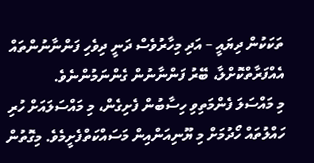ތަކަކުން ދިޔައީ – އަދި މިހާރުވެސް ދަނީ ދިވެހި ފަންނާނުންތައް އެއްފަރާތްކޮށްލާ، ބޭރު ފަންނާނުން ގެންނަމުންނެވެ.
މި މައްސަލަ ފެންމަތިވި ހިސާބުން ފެށިގެން، މި މައްސަލައަށް ހުރި ހައްލުތައް ހޯދުމަށް މި ޔޫނިއަންއިން މަސައްކަތްފެށީމެވެ. މިގޮތުން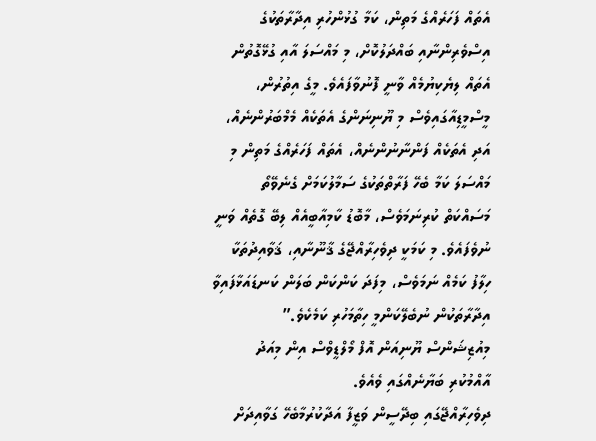އެތައް ފަހަރެއްގެ މަތިން، ކަމާ ގުޅުންހުރި އިދާރާތަކުގެ އިސްވެރިންނާއި ބައްދަލުކޮށް، މި މައްސަލަ އާއި ގުޅޭގޮތުން އެތައް ލިޔެކިޔުމެއް ވާނީ ފޮނުވާފައެވެ. މީގެ އިތުރުން، މީސްމީޑިއާގައިވެސް މި ޔޫނިނަންގެ އެތަކެއް މެމްބަރުންނެއް، އަދި އެތަކެއް ފަންނާނުންނެއް، އެތައް ފަހަރެއްގެ މަތިން މި މައްސަލަ ކަމާ ބެހޭ ފަރާތްތަކުގެ ސަމާލުކަމަށް ގެނެވޭތޯ މަސައްކަތް ކުރިނަމަވެސް، މާބޮޑު ކާމިއާބީއެއް ލިބޭ ގޮތެއް ވަނީ ނުވެފައެވެ. މި ކަމަކީ ދިވެހިރާއްޖޭގެ ޤާނޫނާއި، ޤަވާއިދުތަކާ ހިލާފު ކަމެއް ނަމަވެސް، މިފަދަ ކަންކަން ބަލަން ކަނޑައަޅާފައިވާ އިދާރާތަކުން ނުބެލޭކަންމީ ހިތާމަހުރި ކަމެކެވެ.”
މިއުޒިޝަންސް ޔޫނިއަން އޮފް މޯލްޑީވްސް އިން މިއަދު އާއްމުކުރި ބަޔާނެއްގައި ވެއެވެ.
ދިވެހިރާއްޖޭގައި ބިދޭސީން ވަޒީފާ އަދާކުރުމާބެހޭ ގަވާއިދަށް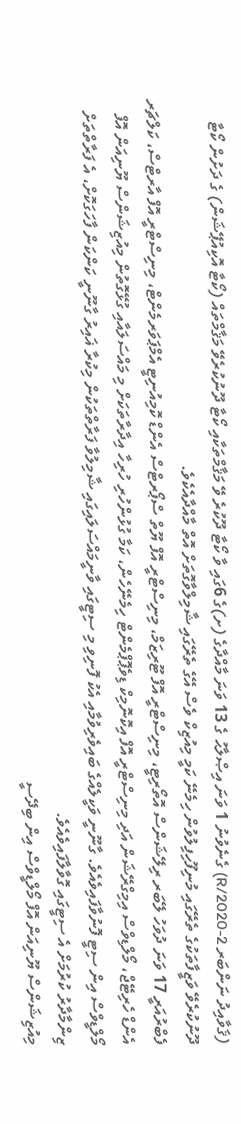(ޤަވާއިދު ނަންބަރ 2-R/2020) ގެނެވުނު 1 ވަނަ އިޞްލާޙު ގެ 13 ވަނަ މާއްދާގެ (ށ)ގެ 6ގައި ވާ ކޯޓާ ދޫކުރެ ވޭ މަޤާމްތަކާއި ކޯޓާ ދޫނުކުރެވޭ މަޤާމްތައް (ކޯޓާ އޮކިއުޕޭޝަން) ގެ ދަށުން ކޯޓާ ދޫނުކުރެވޭ ވަޒީފާތަކުގެ ތެރޭގައި މުނިފޫހިފިލުވުން ހިމެނޭ ކަމީ މިއުޒިކް ވެސް އޭގެ ތެރޭގައި ޝާމިލްވާގޮތަށް އޮތް މާއްދާއެކެވެ.
ފެބްރުއަރީ 17 ވަނަ ދުވަހު ލޭބަރ ރިލޭޝަންސް އޮތޯރިޓީ، މިނިސްޓްރީ އޮފް ޓޫރިޒަމް، މިނިސްޓްރީ އޮފް ޔޫތް ސްޕޯރޓްސް އެންޑް ކޮމިއުނިޓީ އެމްޕަވަރމެންޓް، މިނިސްޓްރީ އޮފް އާރޓްސް، ކަލްޗަރ އެންޑް ހެރިޓޭޖް، މޯލްޑިވްސް އިމިގްރޭޝަން އަދި މިނިސްޓްރީ އޮފް އިކޮނޮމިކް ޑިވެޕޮޕްމެންޓް ހިމެނޭހެން، ކަމާ ގުޅުންހުރި ހުރިހާ އިދާރާތަކަށް މި މައްސަލައާއި ގުޅޭގޮތުން މިއުޒިޝަންސް ޔޫނިއަން އޮފް މޯލްޑީވްސް އިން ސިޓީ ފޮނުވާފައިވެއެވެ. ގާނޫނީ ވަކީލެއްގެ ބައިވެރިވުމާއި އެކު ފޮނިވި މި ސިޓީގައި ވާނީމައްސަލައިގައި ޝާމިލުވާ ފަރާތްތަކުން މިކުރާ ޣައިރު ގާނޫނީ ކަންކަން ފާހަގަކޮށް، އެ ފަރާތްތަށް ޒިންމާދާރު ކުރުމަށް އެ ސިޓީގައި ގޮވާލާފައިވެއެވެ.
މިއުޒިޝަންސް ޔޫނިއަން އޮފް މޯލްޑީވްސް އިން ބިދޭސީ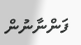ފަންނާނުން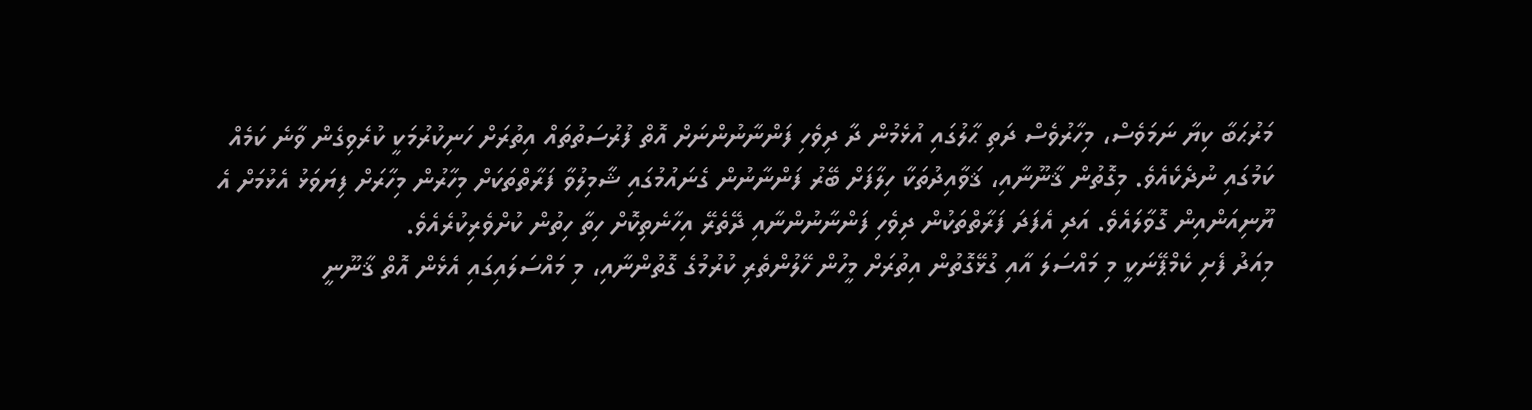މަރުޙަބާ ކިޔާ ނަމަވެސް، މިހާރުވެސް ދަތި ޙާލުގައި އުޅެމުން ދާ ދިވެހި ފަންނާނުންނަށް އޮތް ފުރުސަތުތައް އިތުރަށް ހަނިކުރުމަކީ ކުރެވިގެން ވާނެ ކަމެއް ކަމުގައި ނުދެކެއެވެ. މިގޮތުން ޤާނޫނާއި، ޤަވާއިދުތަކާ ހިލާފަށް ބޭރު ފަންނާނުން ގެނައުމުގައި ޝާމިލުވާ ފަރާތްތަކަށް މިހާރުން މިހާރަށް ފިޔަވަޅު އެޅުމަށް އެ ޔޫނިއަންއިން ގޮވާލައެވެ. އަދި އެފަދަ ފަރާތްތަކުން ދިވެހި ފަންނާނުންނާއި ދޭތެރޭ އިހާނެތިކޮށް ހިތާ ހިތުން ކުށްވެރިކުރެއެވެ.
މިއަދު ފެށި ކެމްޕޭނަކީ މި މައްސަލަ އާއި ގުޅޭގޮތުން އިތުރަށް މީހުން ހޭލުންތެރި ކުރުމުގެ ގޮތުންނާއި، މި މައްސަލައިގައި އެޅެން އޮތް ޤާނޫނީ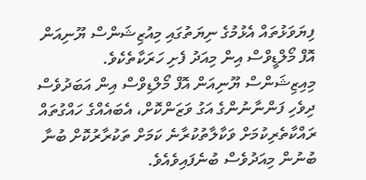ފިޔަވަޅުތައް އެޅުމުގެ ނިޔަތުގައި މިއުޒިޝަންސް ޔޫނިއަން އޮފް މޯލްޑީވްސް އިން މިއަދު ފެށި ހަރަކާތެކެވެ.
މިއިޒިޝަންސް ޔޫނިއަން އޮފް މޯލްޑިވްސް އިން އަބަދުވެސް ދިވެހި ފަންނާނުންގެ އަގު ވަޒަންކޮށް، އެބައެއްގެ ހައްގުތައް ރައްކާތެރިކުމަށް ވަކާލާތުކުރާނެ ކަމަށް ތަކުރާރުކޮށް ބުނާ ބުނުން މިއަދުވެސް ބުނެފައިވެއެވެ.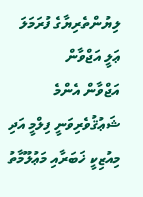ލިޔުންތެރިޔާގެ ފުރަމަލަ
ޢަލީ އަޖްވާން
އަޖްވާން އެންމެ ޝަޢުޤުވެރިވަނީ ފިލްމީ އަދި މިއުޒިކީ ޚަބަރާއި މަޢުލޫމާތު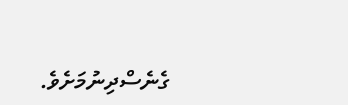ގެނެސްދިނުމަށެވެ.